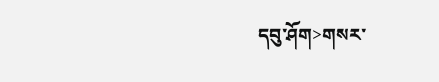དབུ་ཤོག>གསར་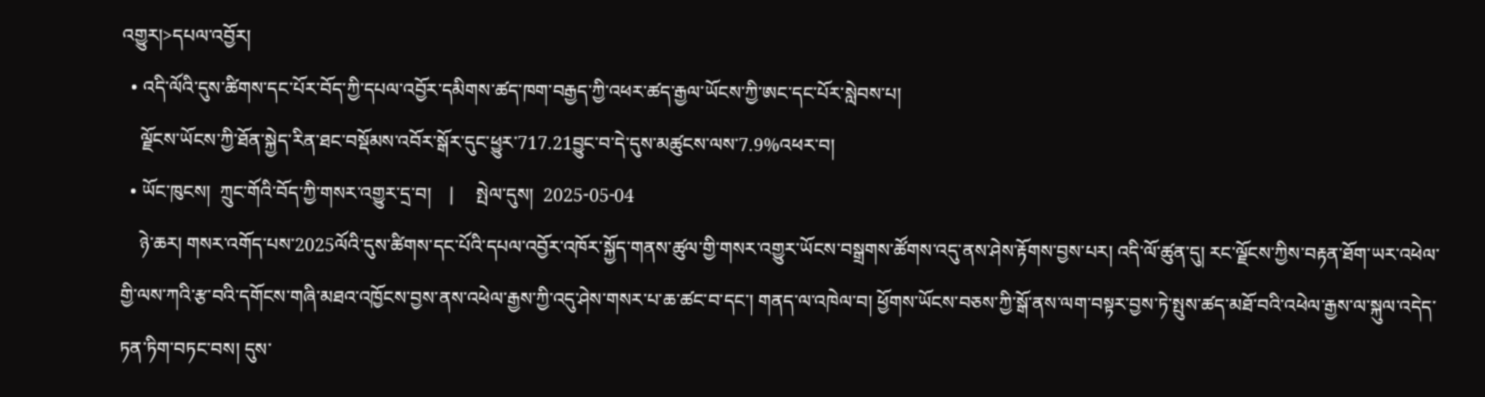འགྱུར།>དཔལ་འབྱོར།
  • འདི་ལོའི་དུས་ཚིགས་དང་པོར་བོད་ཀྱི་དཔལ་འབྱོར་དམིགས་ཚད་ཁག་བརྒྱད་ཀྱི་འཕར་ཚད་རྒྱལ་ཡོངས་ཀྱི་ཨང་དང་པོར་སླེབས་པ།
    ལྗོངས་ཡོངས་ཀྱི་ཐོན་སྐྱེད་རིན་ཐང་བསྡོམས་འབོར་སྒོར་དུང་ཕྱུར་717.21བྱུང་བ་དེ་དུས་མཚུངས་ལས་7.9%འཕར་བ།
  • ཡོང་ཁུངས།  ཀྲུང་གོའི་བོད་ཀྱི་གསར་འགྱུར་དྲ་བ།    |     སྤེལ་དུས།  2025-05-04
    ཉེ་ཆར། གསར་འགོད་པས་2025ལོའི་དུས་ཚིགས་དང་པོའི་དཔལ་འབྱོར་འཁོར་སྐྱོད་གནས་ཚུལ་གྱི་གསར་འགྱུར་ཡོངས་བསྒྲགས་ཚོགས་འདུ་ནས་ཤེས་རྟོགས་བྱས་པར། འདི་ལོ་ཚུན་དུ། རང་ལྗོངས་ཀྱིས་བརྟན་ཐོག་ཡར་འཕེལ་གྱི་ལས་ཀའི་རྩ་བའི་དགོངས་གཞི་མཐའ་འཁྱོངས་བྱས་ནས་འཕེལ་རྒྱས་ཀྱི་འདུ་ཤེས་གསར་པ་ཆ་ཚང་བ་དང་། གནད་ལ་འཁེལ་བ། ཕྱོགས་ཡོངས་བཅས་ཀྱི་སྒོ་ནས་ལག་བསྟར་བྱས་ཏེ་སྤུས་ཚད་མཐོ་བའི་འཕེལ་རྒྱས་ལ་སྐུལ་འདེད་ཏན་ཏིག་བཏང་བས། དུས་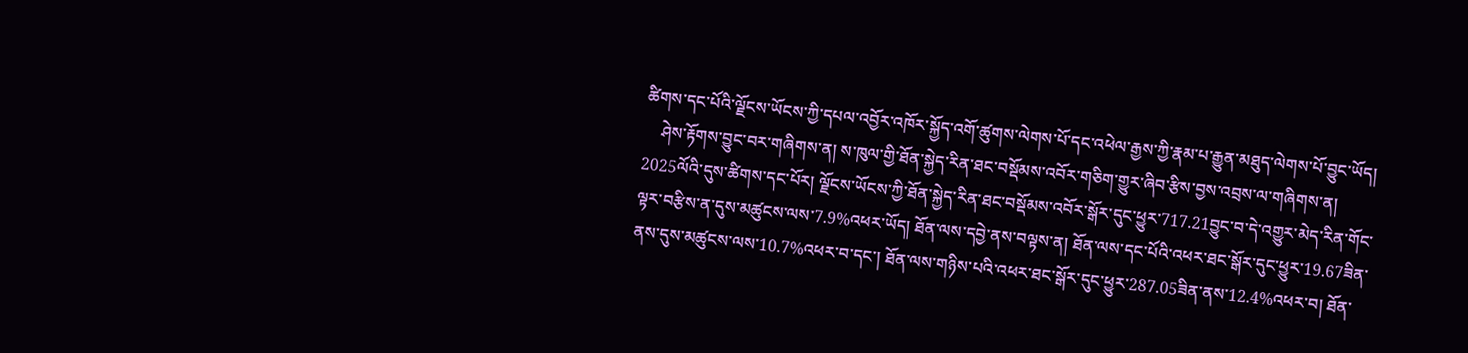ཚིགས་དང་པོའི་ལྗོངས་ཡོངས་ཀྱི་དཔལ་འབྱོར་འཁོར་སྐྱོད་འགོ་ཚུགས་ལེགས་པོ་དང་འཕེལ་རྒྱས་ཀྱི་རྣམ་པ་རྒྱུན་མཐུད་ལེགས་པོ་བྱུང་ཡོད།
    ཤེས་རྟོགས་བྱུང་བར་གཞིགས་ན། ས་ཁུལ་གྱི་ཐོན་སྐྱེད་རིན་ཐང་བསྡོམས་འབོར་གཅིག་གྱུར་ཞིབ་རྩིས་བྱས་འབྲས་ལ་གཞིགས་ན། 2025ལོའི་དུས་ཚིགས་དང་པོར། ལྗོངས་ཡོངས་ཀྱི་ཐོན་སྐྱེད་རིན་ཐང་བསྡོམས་འབོར་སྒོར་དུང་ཕྱུར་717.21བྱུང་བ་དེ་འགྱུར་མེད་རིན་གོང་ལྟར་བརྩིས་ན་དུས་མཚུངས་ལས་7.9%འཕར་ཡོད། ཐོན་ལས་དབྱེ་ནས་བལྟས་ན། ཐོན་ལས་དང་པོའི་འཕར་ཐང་སྒོར་དུང་ཕྱུར་19.67ཟིན་ནས་དུས་མཚུངས་ལས་10.7%འཕར་བ་དང་། ཐོན་ལས་གཉིས་པའི་འཕར་ཐང་སྒོར་དུང་ཕྱུར་287.05ཟིན་ནས་12.4%འཕར་བ། ཐོན་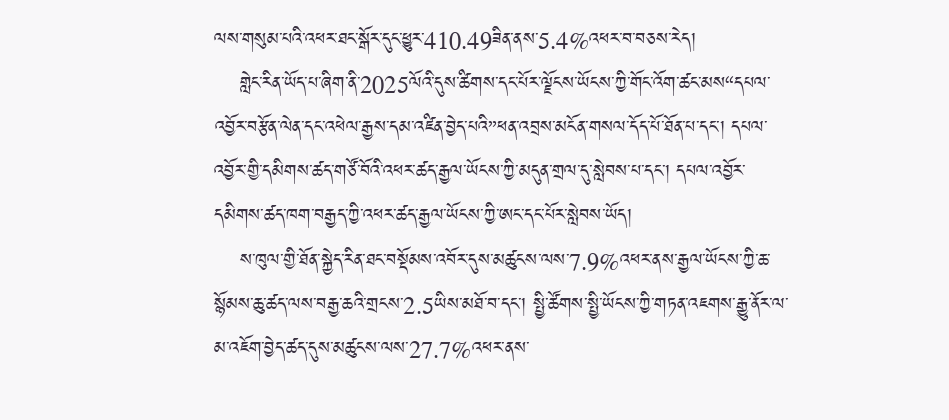ལས་གསུམ་པའི་འཕར་ཐང་སྒོར་དུང་ཕྱུར་410.49ཟིན་ནས་5.4%འཕར་བ་བཅས་རེད།
    གླེང་རིན་ཡོད་པ་ཞིག་ནི་2025ལོའི་དུས་ཚིགས་དང་པོར་ལྗོངས་ཡོངས་ཀྱི་གོང་འོག་ཚང་མས“དཔལ་འབྱོར་བརྩོན་ལེན་དང་འཕེལ་རྒྱས་དམ་འཛིན་བྱེད་པའི”ཕན་འབྲས་མངོན་གསལ་དོད་པོ་ཐོན་པ་དང་། དཔལ་འབྱོར་གྱི་དམིགས་ཚད་གཙོ་བོའི་འཕར་ཚད་རྒྱལ་ཡོངས་ཀྱི་མདུན་གྲལ་དུ་སླེབས་པ་དང་། དཔལ་འབྱོར་དམིགས་ཚད་ཁག་བརྒྱད་ཀྱི་འཕར་ཚད་རྒྱལ་ཡོངས་ཀྱི་ཨང་དང་པོར་སླེབས་ཡོད།
    ས་ཁུལ་གྱི་ཐོན་སྐྱེད་རིན་ཐང་བསྡོམས་འབོར་དུས་མཚུངས་ལས་7.9%འཕར་ནས་རྒྱལ་ཡོངས་ཀྱི་ཆ་སྙོམས་ཆུ་ཚད་ལས་བརྒྱ་ཆའི་གྲངས་2.5ཡིས་མཐོ་བ་དང་། སྤྱི་ཚོགས་སྤྱི་ཡོངས་ཀྱི་གཏན་འཇགས་རྒྱུ་ནོར་ལ་མ་འཇོག་བྱེད་ཚད་དུས་མཚུངས་ལས་27.7%འཕར་ནས་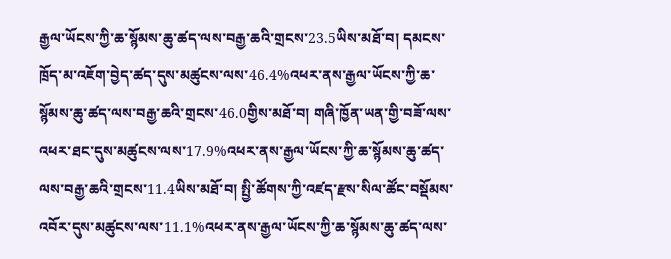རྒྱལ་ཡོངས་ཀྱི་ཆ་སྙོམས་ཆུ་ཚད་ལས་བརྒྱ་ཆའི་གྲངས་23.5ཡིས་མཐོ་བ། དམངས་ཁྲོད་མ་འཇོག་བྱེད་ཚད་དུས་མཚུངས་ལས་46.4%འཕར་ནས་རྒྱལ་ཡོངས་ཀྱི་ཆ་སྙོམས་ཆུ་ཚད་ལས་བརྒྱ་ཆའི་གྲངས་46.0གྱིས་མཐོ་བ། གཞི་ཁྱོན་ཡན་གྱི་བཟོ་ལས་འཕར་ཐང་དུས་མཚུངས་ལས་17.9%འཕར་ནས་རྒྱལ་ཡོངས་ཀྱི་ཆ་སྙོམས་ཆུ་ཚད་ལས་བརྒྱ་ཆའི་གྲངས་11.4ཡིས་མཐོ་བ། སྤྱི་ཚོགས་ཀྱི་འཛད་རྫས་སིལ་ཚོང་བསྡོམས་འབོར་དུས་མཚུངས་ལས་11.1%འཕར་ནས་རྒྱལ་ཡོངས་ཀྱི་ཆ་སྙོམས་ཆུ་ཚད་ལས་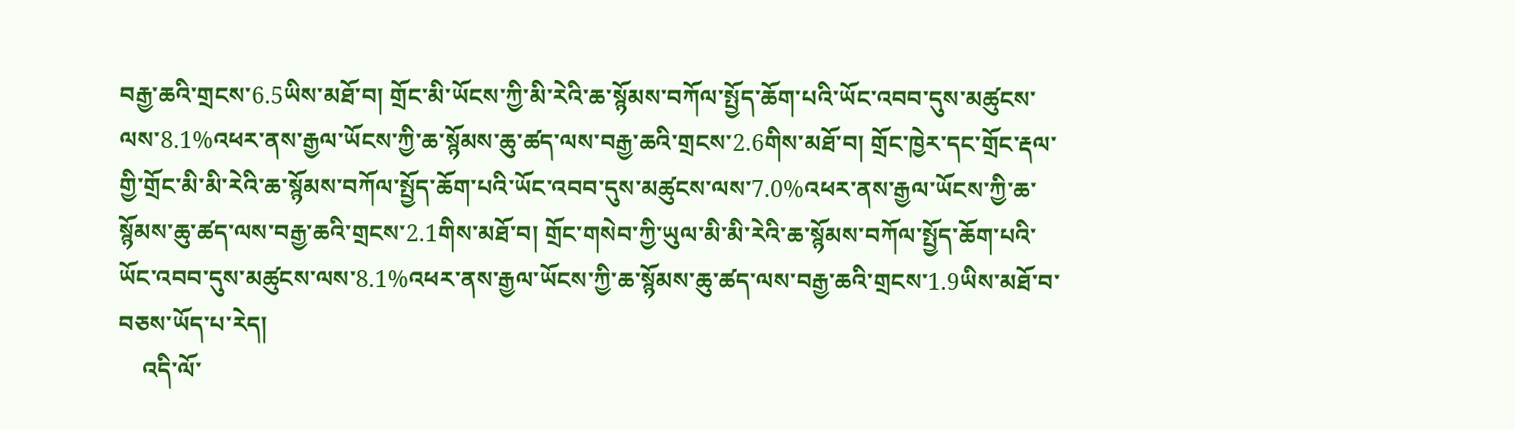བརྒྱ་ཆའི་གྲངས་6.5ཡིས་མཐོ་བ། གྲོང་མི་ཡོངས་ཀྱི་མི་རེའི་ཆ་སྙོམས་བཀོལ་སྤྱོད་ཆོག་པའི་ཡོང་འབབ་དུས་མཚུངས་ལས་8.1%འཕར་ནས་རྒྱལ་ཡོངས་ཀྱི་ཆ་སྙོམས་ཆུ་ཚད་ལས་བརྒྱ་ཆའི་གྲངས་2.6གིས་མཐོ་བ། གྲོང་ཁྱེར་དང་གྲོང་རྡལ་གྱི་གྲོང་མི་མི་རེའི་ཆ་སྙོམས་བཀོལ་སྤྱོད་ཆོག་པའི་ཡོང་འབབ་དུས་མཚུངས་ལས་7.0%འཕར་ནས་རྒྱལ་ཡོངས་ཀྱི་ཆ་སྙོམས་ཆུ་ཚད་ལས་བརྒྱ་ཆའི་གྲངས་2.1གིས་མཐོ་བ། གྲོང་གསེབ་ཀྱི་ཡུལ་མི་མི་རེའི་ཆ་སྙོམས་བཀོལ་སྤྱོད་ཆོག་པའི་ཡོང་འབབ་དུས་མཚུངས་ལས་8.1%འཕར་ནས་རྒྱལ་ཡོངས་ཀྱི་ཆ་སྙོམས་ཆུ་ཚད་ལས་བརྒྱ་ཆའི་གྲངས་1.9ཡིས་མཐོ་བ་བཅས་ཡོད་པ་རེད།
    འདི་ལོ་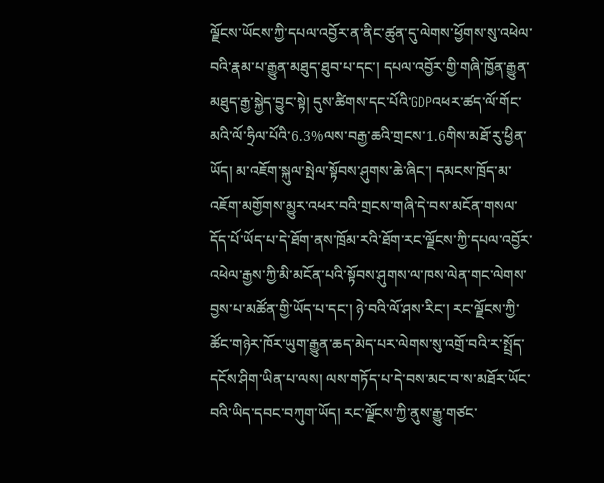ལྗོངས་ཡོངས་ཀྱི་དཔལ་འབྱོར་ན་ནིང་ཚུན་དུ་ལེགས་ཕྱོགས་སུ་འཕེལ་བའི་རྣམ་པ་རྒྱུན་མཐུད་ཐུབ་པ་དང་། དཔལ་འབྱོར་གྱི་གཞི་ཁྱོན་རྒྱུན་མཐུད་རྒྱ་སྐྱེད་བྱུང་སྟེ། དུས་ཚིགས་དང་པོའི་GDPའཕར་ཚད་ལོ་གོང་མའི་ལོ་ཧྲིལ་པོའི་6.3%ལས་བརྒྱ་ཆའི་གྲངས་1.6གིས་མཐོ་རུ་ཕྱིན་ཡོད། མ་འཇོག་སྐུལ་སྤེལ་སྟོབས་ཤུགས་ཆེ་ཞིང་། དམངས་ཁྲོད་མ་འཇོག་མགྱོགས་མྱུར་འཕར་བའི་གྲངས་གཞི་དེ་བས་མངོན་གསལ་དོད་པོ་ཡོད་པ་དེ་ཐོག་ནས་ཁྲོམ་རའི་ཐོག་རང་ལྗོངས་ཀྱི་དཔལ་འབྱོར་འཕེལ་རྒྱས་ཀྱི་མི་མངོན་པའི་སྟོབས་ཤུགས་ལ་ཁས་ལེན་གང་ལེགས་བྱས་པ་མཚོན་གྱི་ཡོད་པ་དང་། ཉེ་བའི་ལོ་ཤས་རིང་། རང་ལྗོངས་ཀྱི་ཚོང་གཉེར་ཁོར་ཡུག་རྒྱུན་ཆད་མེད་པར་ལེགས་སུ་འགྲོ་བའི་ར་སྤྲོད་དངོས་ཤིག་ཡིན་པ་ལས། ལས་གཏོད་པ་དེ་བས་མང་བ་ས་མཐོར་ཡོང་བའི་ཡིད་དབང་བཀུག་ཡོད། རང་ལྗོངས་ཀྱི་ནུས་རྒྱུ་གཙང་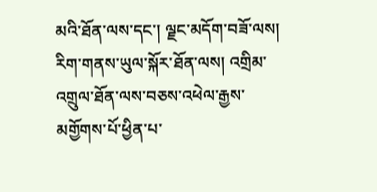མའི་ཐོན་ལས་དང་། ལྗང་མདོག་བཟོ་ལས། རིག་གནས་ཡུལ་སྐོར་ཐོན་ལས། འགྲིམ་འགྲུལ་ཐོན་ལས་བཅས་འཕེལ་རྒྱས་མགྱོགས་པོ་ཕྱིན་པ་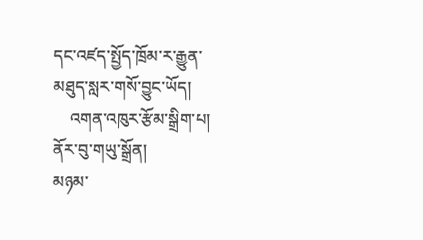དང་འཛད་སྤྱོད་ཁྲོམ་ར་རྒྱུན་མཐུད་སླར་གསོ་བྱུང་ཡོད།
    འགན་འཁུར་རྩོམ་སྒྲིག་པ། ནོར་བུ་གཡུ་སྒྲོན།
མཉམ་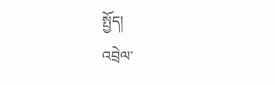སྤྱོད།
འབྲེལ་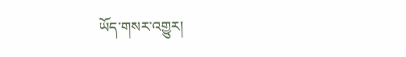ཡོད་གསར་འགྱུར།